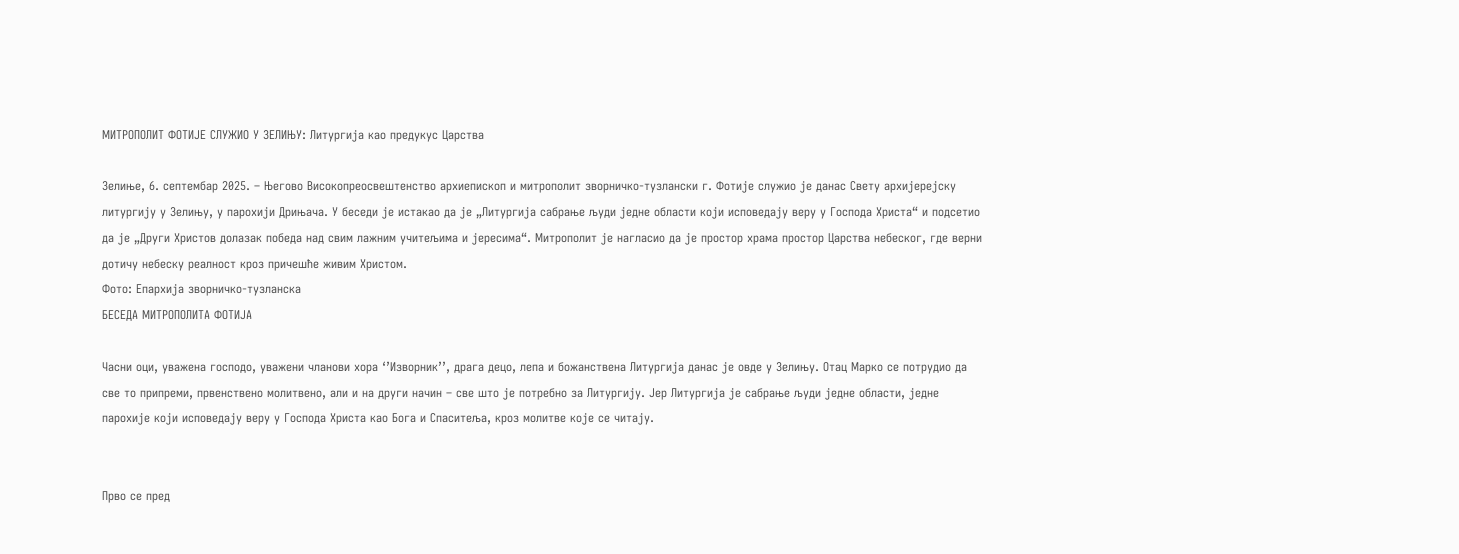МИТРОПОЛИТ ФОТИЈЕ СЛУЖИО У ЗЕЛИЊУ: Литургија као предукус Царства

Зелиње, 6. септембар 2025. – Његово Високопреосвештенство архиепископ и митрополит зворничко-тузлански г. Фотије служио је данас Свету архијерејску литургију у Зелињу, у парохији Дрињача. У беседи је истакао да је „Литургија сабрање људи једне области који исповедају веру у Господа Христа“ и подсетио да је „Други Христов долазак победа над свим лажним учитељима и јересима“. Митрополит је нагласио да је простор храма простор Царства небеског, где верни дотичу небеску реалност кроз причешће живим Христом.
Фото: Епархија зворничко-тузланска
БЕСЕДА МИТРОПОЛИТА ФОТИЈА

Часни оци, уважена господо, уважени чланови хора ‘’Изворник’’, драга децо, лепа и божанствена Литургија данас је овде у Зелињу. Отац Марко се потрудио да све то припреми, првенствено молитвено, али и на други начин – све што је потребно за Литургију. Јер Литургија је сабрање људи једне области, једне парохије који исповедају веру у Господа Христа као Бога и Спаситеља, кроз молитве које се читају.


Прво се пред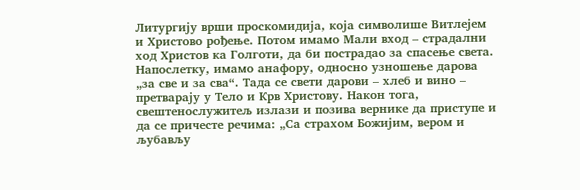Литургију врши проскомидија, која символише Витлејем и Христово рођење. Потом имамо Мали вход – страдални ход Христов ка Голготи, да би пострадао за спасење света. Напослетку, имамо анафору, односно узношење дарова „за све и за сва“. Тада се свети дарови – хлеб и вино – претварају у Тело и Крв Христову. Након тога, свештенослужитељ излази и позива вернике да приступе и да се причесте речима: „Са страхом Божијим, вером и љубављу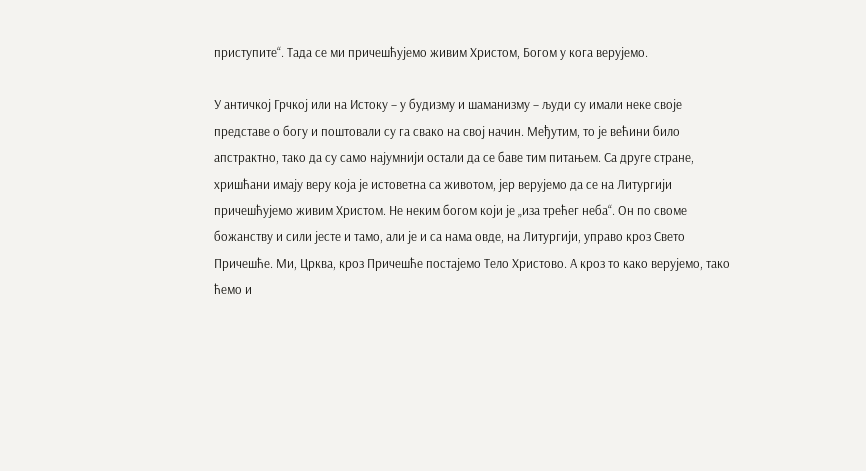приступите“. Тада се ми причешћујемо живим Христом, Богом у кога верујемо.

У античкој Грчкој или на Истоку – у будизму и шаманизму – људи су имали неке своје представе о богу и поштовали су га свако на свој начин. Међутим, то је већини било апстрактно, тако да су само најумнији остали да се баве тим питањем. Са друге стране, хришћани имају веру која је истоветна са животом, јер верујемо да се на Литургији причешћујемо живим Христом. Не неким богом који је „иза трећег неба“. Он по своме божанству и сили јесте и тамо, али је и са нама овде, на Литургији, управо кроз Свето Причешће. Ми, Црква, кроз Причешће постајемо Тело Христово. А кроз то како верујемо, тако ћемо и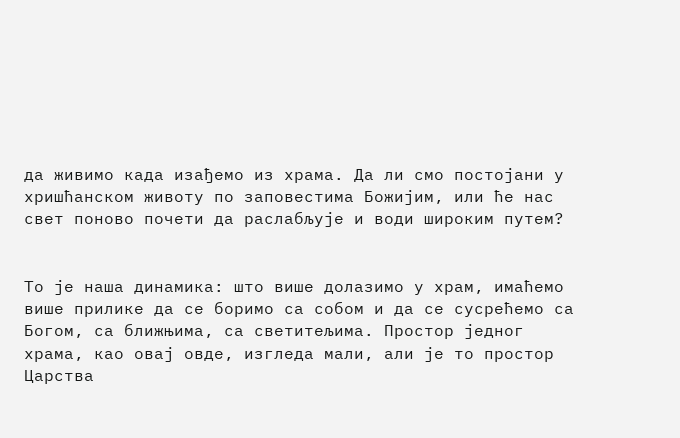да живимо када изађемо из храма. Да ли смо постојани у хришћанском животу по заповестима Божијим, или ће нас свет поново почети да раслабљује и води широким путем?


То је наша динамика: што више долазимо у храм, имаћемо више прилике да се боримо са собом и да се сусрећемо са Богом, са ближњима, са светитељима. Простор једног храма, као овај овде, изгледа мали, али је то простор Царства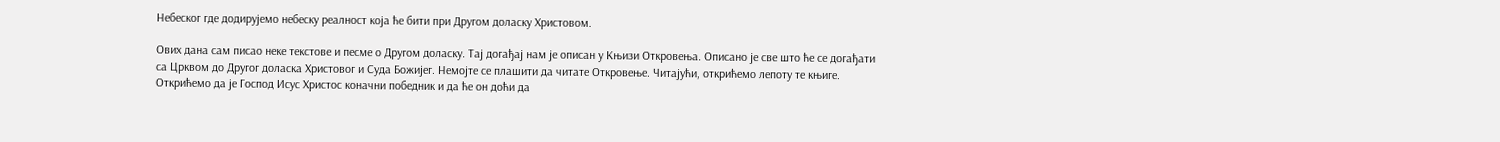Небеског где додирујемо небеску реалност која ће бити при Другом доласку Христовом.

Ових дана сам писао неке текстове и песме о Другом доласку. Тај догађај нам је описан у Књизи Откровења. Описано је све што ће се догађати са Црквом до Другог доласка Христовог и Суда Божијег. Немојте се плашити да читате Откровење. Читајући, открићемо лепоту те књиге. Открићемо да је Господ Исус Христос коначни победник и да ће он доћи да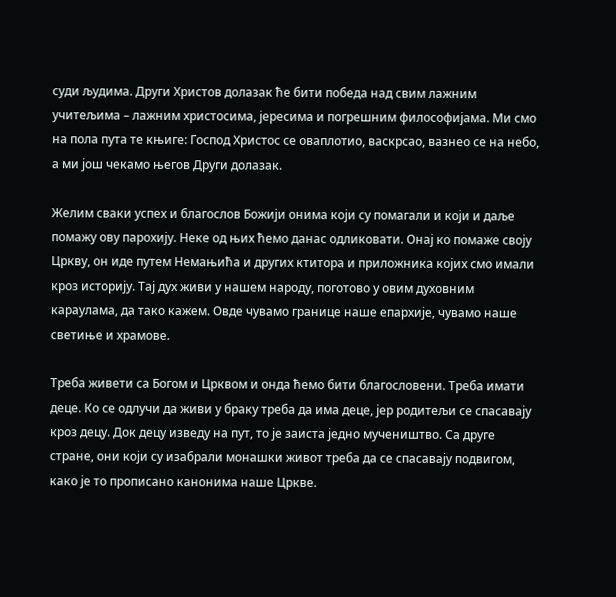суди људима. Други Христов долазак ће бити победа над свим лажним учитељима – лажним христосима, јересима и погрешним философијама. Ми смо на пола пута те књиге: Господ Христос се оваплотио, васкрсао, вазнео се на небо, а ми још чекамо његов Други долазак.

Желим сваки успех и благослов Божији онима који су помагали и који и даље помажу ову парохију. Неке од њих ћемо данас одликовати. Онај ко помаже своју Цркву, он иде путем Немањића и других ктитора и приложника којих смо имали кроз историју. Тај дух живи у нашем народу, поготово у овим духовним караулама, да тако кажем. Овде чувамо границе наше епархије, чувамо наше светиње и храмове.

Треба живети са Богом и Црквом и онда ћемо бити благословени. Треба имати деце. Ко се одлучи да живи у браку треба да има деце, јер родитељи се спасавају кроз децу. Док децу изведу на пут, то је заиста једно мучеништво. Са друге стране, они који су изабрали монашки живот треба да се спасавају подвигом, како је то прописано канонима наше Цркве.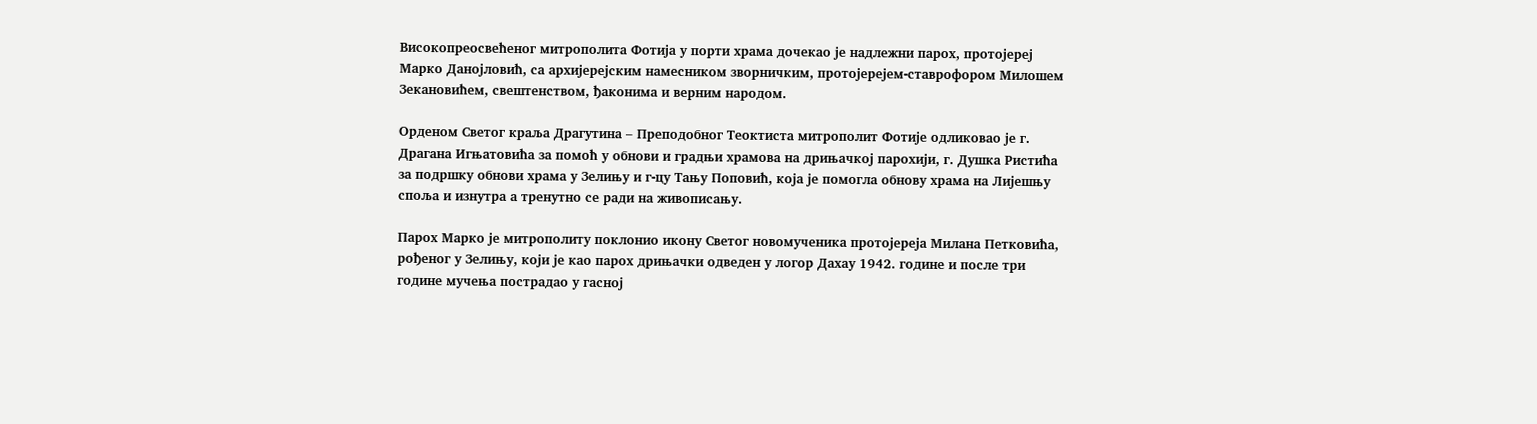Високопреосвећеног митрополита Фотија у порти храма дочекао је надлежни парох, протојереј Марко Данојловић, са архијерејским намесником зворничким, протојерејем-ставрофором Милошем Зекановићем, свештенством, ђаконима и верним народом.

Орденом Светог краља Драгутина – Преподобног Теоктиста митрополит Фотије одликовао је г. Драгана Игњатовића за помоћ у обнови и градњи храмова на дрињачкој парохији, г. Душка Ристића за подршку обнови храма у Зелињу и г-цу Тању Поповић, која је помогла обнову храма на Лијешњу споља и изнутра а тренутно се ради на живописању.

Парох Марко је митрополиту поклонио икону Светог новомученика протојереја Милана Петковића, рођеног у Зелињу, који је као парох дрињачки одведен у логор Дахау 1942. године и после три године мучења пострадао у гасној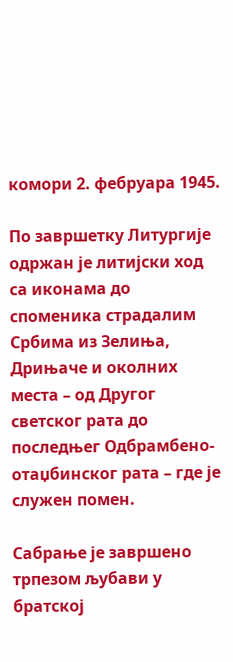комори 2. фебруара 1945.

По завршетку Литургије одржан је литијски ход са иконама до споменика страдалим Србима из Зелиња, Дрињаче и околних места – од Другог светског рата до последњег Одбрамбено-отаџбинског рата – где је служен помен.

Сабрање је завршено трпезом љубави у братској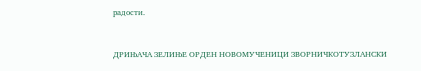радости.



ДРИЊАЧА ЗЕЛИЊЕ ОРДЕН НОВОМУЧЕНИЦИ ЗВОРНИЧКОТУЗЛАНСКИ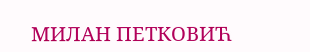МИЛАН ПЕТКОВИЋ